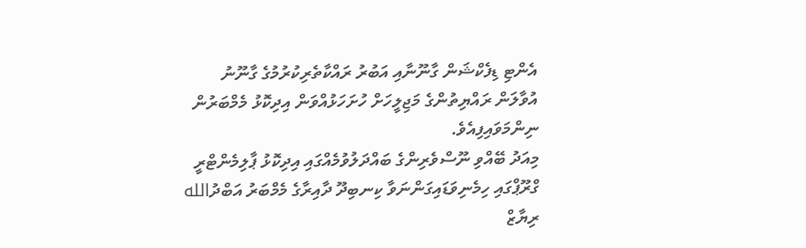އެންޓި ޑިފެކްޝަން ގާނޫނާއި އަބުރު ރައްކާތެރިކުރުމުގެ ގާނޫނު އުވާލަން ރައްޔިތުންގެ މަޖިލީހަށް ހުށަހަޅުއްވަން އިދިކޮޅު މެމްބަރުން ނިންމަވައިފިއެވެ.
މިއަދު ބޭއްވި ނޫސްވެރިންގެ ބައްދަލުވުމެއްގައި އިދިކޮޅު ޕާލިމެންޓްރީ ގްރޫޕްގައި ހިމެނިވަޑައިގަންނަވާ ކިނބިދޫ ދާއިރާގެ މެމްބަރު އަބްދުالله ރިޔާޒް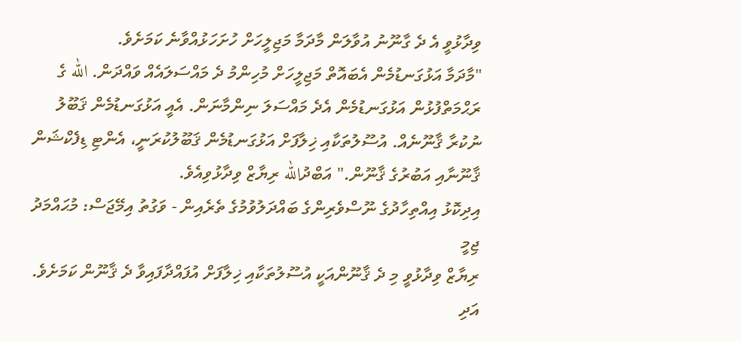ވިދާޅުވީ އެ ދެ ގާނޫނު އުވާލަން މާދަމާ މަޖިލީހަށް ހުށަހަޅުއްވާނެ ކަމަށެވެ.
"މާދަމާ އަޅުގަނޑުމެން އެބައޮތް މަޖިލީހަށް މުހިންމު ދެ މައްސަލައެއް ވައްދަން. الله ގެ ރަޙްމަތްފުޅުން އަޅުގަނޑުމެން އެދެ މައްސަލަ ނިންމާނަން. އެއީ އަޅުގަނޑުމެން ޤަބޫލު ނުކުރާ ޤާނޫނެއް. އުސޫލުތަކާއި ޚިލާފަށް އަޅުގަނޑުމެން ޤަބޫލުކުރަނީ، އެންޓި ޑިފެކްޝަން ޤާނޫނާއި އަބުރުގެ ޤާނޫން." އަބްދުالله ރިޔާޒް ވިދާޅުވިއެވެ.
އިދިކޮޅު އިއްތިހާދުގެ ނޫސްވެރިންގެ ބައްދަލުވުމުގެ ތެރެއިން - ވަގުތު އިމޭޖަސް: މުޙައްމަދު ޖިމީ
ރިޔާޒް ވިދާޅުވީ މި ދެ ޤާނޫންއަކީ އުސޫލުތަކާއި ޚިލާފަށް އުފައްދާފައިވާ ދެ ޤާނޫން ކަމަށެވެ. އަދި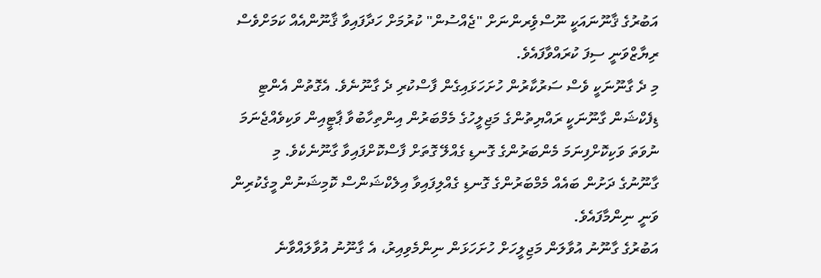އަބުރުގެ ޤާނޫނައަކީ ނޫސްވެިރންނަށް "ޖެއްސުން" ކުރުމަށް ހަދާފައިވާ ޤާނޫންއެއް ކަމަށްވެސް ރިޔާޒްވަނީ ސިފަ ކުރައްވާފައެވެ.
މި ދެ ގާނޫނަކީ ވެސް ސަރުކާރުން ހުށަހަޅައިގެން ފާސްކުރި ދެ ގާނޫނެވެ. އެގޮތުން އެންޓި ޑިފެކްޝަން ގާނޫނަކީ ރައްޔިތުންގެ މަޖިލީހުގެ މެމްބަރުން އިންތިހާބުވާ ޕާޓީއިން ވަކިވެއްޖެނަމަ ނުވަތަ ވަކިކޮށްފިނަމަ މެންބަރުންގެ ގޮނޑި ގެއްލޭ ގޮތަށް ފާސްކޮށްފައިވާ ގާނޫނެކެވެ. މި ގާނޫނުގެ ދަށުން ބައެއް މެމްބަރުންގެ ގޮނޑި ގެއްލިފައިވާ އިލެކްޝަންސް ކޮމިޝަނުން މީގެކުރިން ވަނީ ނިންމާފައެވެ.
އަބުރުގެ ގާނޫނު އުވާލަން މަޖިލީހަށް ހުށަހަޅަން ނިންމެވިއިރު، އެ ގާނޫނު އުވާލައްވާނެ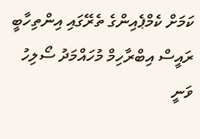ކަމަށް ކެމްޕެއިންގެ ތެރޭގައި އިންތިހާބީ ރައީސް އިބްރާހިމް މުހައްމަދު ސޯލިހު ވަނީ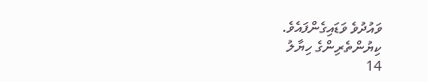ވައުދުވެ ވަޑައިގެންފައެވެ.
ކިޔުންތެރިންގެ ހިޔާލު
14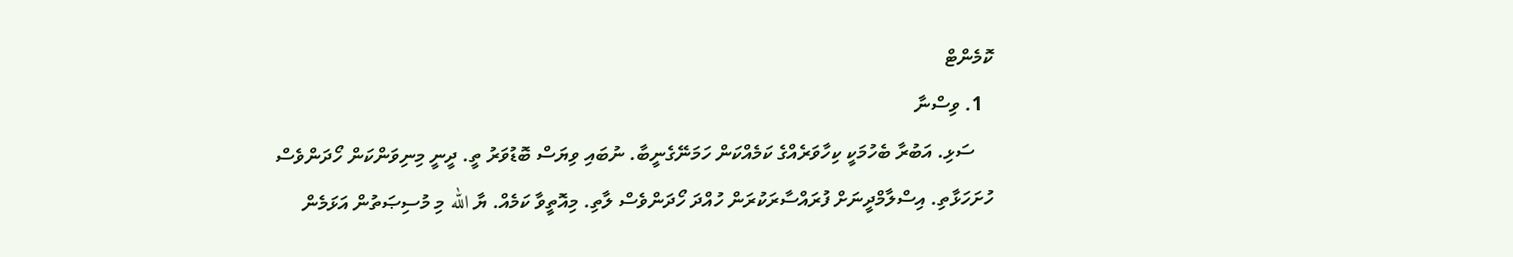ކޮމެންޓް
  1. ވިސްނާ
    ސަޅި. އަބުރާ ބެހުމަކީ ކިހާވަރެއްގެ ކަމެއްކަން ހަމަނޭގެނީބާ. ނުބައި ވިޔަސް ބޮޑުވަރު ތީ. ދީނީ މިނިވަންކަން ހޯދަންވެސް ހުށަހަޅާތި. އިސްލާމްދީނަށް ފުރައްސާރަކުރަން ހުއްދަ ހޯދަންވެސް ލާތި. މިއޮތީވާ ކަމެއް. ޔާ الله މި މުސިޞަތުން އަޅަމެން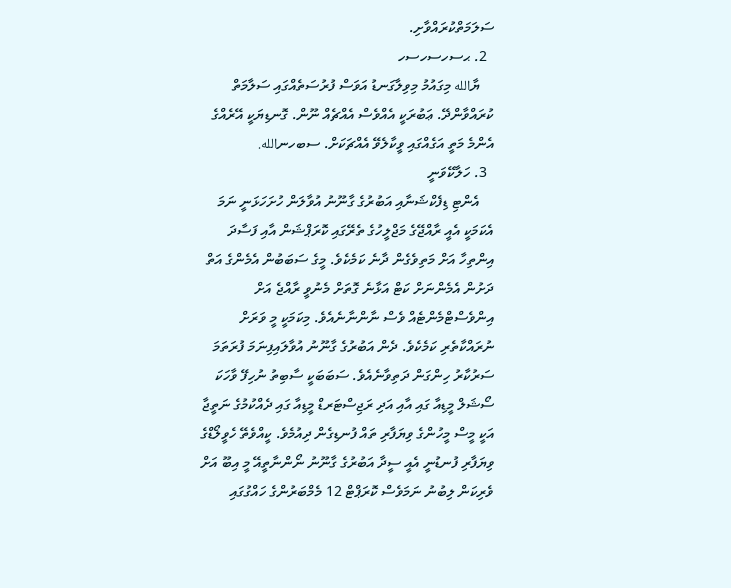ސަލަމަތްކުރައްވާށި.
  2. ޙސހސހސހ
    ޔާالله މިގައުމު މިވިލާގަނޑު އަވަސް ފުރުސަތެއްގައި ސަލާމަތް ކުރައްވާންދޭ. ޢަބުރަކީ އެއްވެސް އެއްޗެއް ނޫން. ގޮނޑިޔަކީ އޭރެއްގެ އެންމެ މަތީ އަގެއްގައި ވީކާލެވޭ އެއްޗަކަށް. ސބހނالله.
  3. ހަލާކޭވަނީ
    އެންޓި ޑިފެކްޝަނާއި އަބުރުގެ ގާނޫނު އުވާލަން ހުށަހަޅަނީ ނަމަ އެކަމަކީ އެއީ ރާއްޖޭގެ މަޖްލީހުގެ ތެރޭގައި ކޮރަޕްޝަން އާއި ފަސާދަ އިންތިހާ އަށް މަތިވެގެން ދާނެ ކަމެކެވެ. މީގެ ސަބަބުން އެމެންގެ އަތް ދަށުން އެމެންނަށް ކަޓް އަޅާނެ ގޮތަށް މެނުވީ ރާއްޖެ އަށް އިންވެސްޓްމެންޓެއް ވެސް ނާންނާނެއެވެ. މިކަމަކީ މީ ވަރަށް ނުރައްކާތެރި ކަމެކެވެ. ދެން އަބުރުގެ ގާނޫނު އުވާލައިފިނަމަ ފުރަތަމަ ސަރުކާރު ހިންގަން ދަތިވާނެއެވެ. ސަބަބަކީ ސާބިތު ނުހިފޭ ވާހަކަ ސޯޝަލް މީޑިއާ ގައި އާއި އަދި ރަޖިސްޓަރޑް މީޑިއާ ގައި ދެއްކުމުގެ ނަތީޖާ އަކީ މީސް މީހުންގެ ވިޔަފާރި ތައް ފުނޑިގެން ދިއުމެވެ. ކީއްވެތޭ ހެވީލޯޑްގެ ވިޔަފާރި ފުނޑުނީ އެއީ ސީދާ އަބުރުގެ ގާނޫނު ނޯންނާތީއޭ މީ އިބޫ އަށް ވެރިކަން ލިބުނު ނަމަވެސް ކޮރަޕްޓް 12 މެމްބަރުންގެ ހައްގުގައި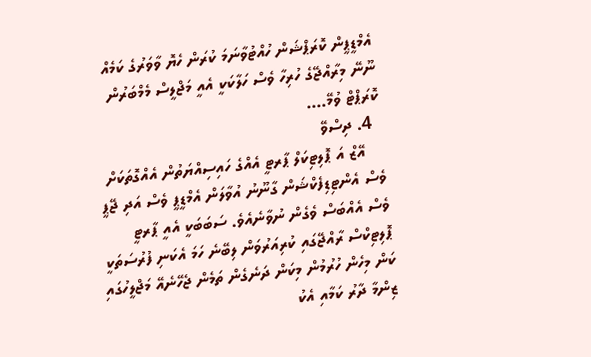އެމްޑީޕީން ކޮރަޕްޝަން ހުއްޓުވާނަމަ ކުރަން ހެޔޮ ވާވަރުގެ ކަމެއް ނޫނޭ މިރާއްޖޭގެ ހުރިހާ ވެސް ހަލާކަކީ އެއީ މަޖްލީސް މެމްބަރުން ކޮރަޕްޓް ވުމޭ....
  4. ދިސްވޭ
    އޭޒް އަ ޕޮލިޓިކަލް ޕާރޓީ އެއްގެ ހައިސިއްޔަތުން އެއްގޮތަކަށް ވެސް އެންޓިޑިފެކްޝަން ގާނޫނު އުވާލަން އެމްޑީޕީ ވެސް އަދި ޖޭޕީ ވެސް އެއްބަސް ވެގެން ނުވާނެއެވެ. ސަބަބަކީ އެއީ ޕާރޓީ ޕޮލިޓިކްސް ރާއްޖޭގައި ކުރިއަރުވަން ލިބޭނެ ހަމަ އެކަނި ފުރުސަތަކީ ކަން މިހެން ހުރުމުން މިކަން ދަނެގެން ތަމެން ޖެހޭނެއޭ މަޖްލީހުގައި ޒިންމާ ދާރު ކަމާއި އެކު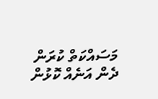މަސައްކަތް ކުރަން ދެން އަނެއް ކޮޅުން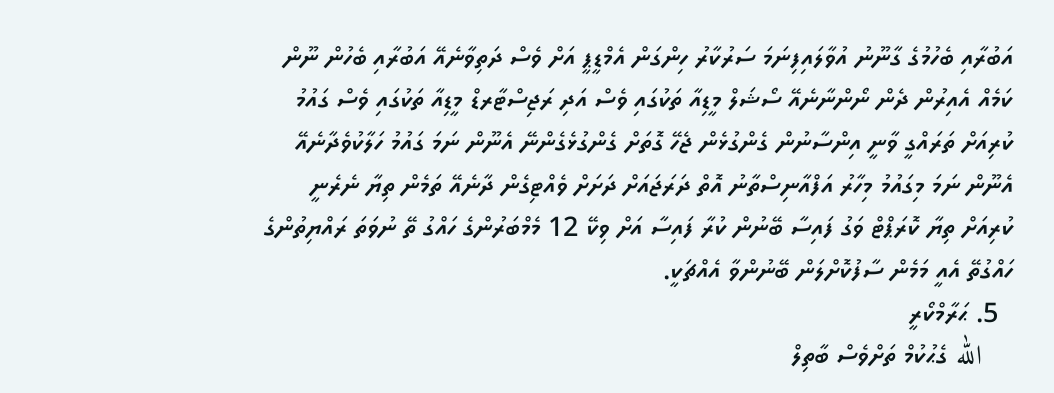އަބުރާއި ބެހުމުގެ ގާނޫނު އުވާލައިފިނަމަ ސަރުކާރު ހިންގަން އެމްޑީޕީ އަށް ވެސް ދަތިވާނެއޭ އަބުރާއި ބެހުން ނޫން ކަމެއް އެއިރުން ދެން ނޯންނާނެއޭ ސޯޝަލް މީޑިއާ ތަކުގައި ވެސް އަދި ރަޖިސްޓާރޑް މީޑިއާ ތަކުގައި ވެސް ގައުމު ކުރިއަށް ތަރައްގީ ވާނީ އިންސާނުން ގެންގުޅެން ޖެހޭ ގޮތަށް ގެންގުޅެގެންނޭ އެނޫން ނަމަ ގައުމު ހަލާކުވެދާނެއޭ އެނޫން ނަމަ މިގައުމު މިހާރު އަފްއާނިސްތާނު އޮތް ދަރަޖައަށް ދަށަށް ވެއްޓިގެން ދާނެއޭ ތަމެން ތިޔާ ނެރެނީ ކުރިއަށް ތިޔާ ކޮރަޕްޓް ވަގު ފައިސާ ބޭނުން ކުރާ ފައިސާ އަށް ވިކޭ 12 މެމްބަރުންގެ ހައްގު ތޭ ނުވަތަ ރައްޔިތުންގެ ހައްގުތޭ އެއީ މަމެން ސާފުކޮށްލަން ބޭނުންވާ އެއްޗަކީ.
  5. ޙަރާމްކޯރީ
    الله ގެޙުކުމް ތަށްވެސް ބާތިލް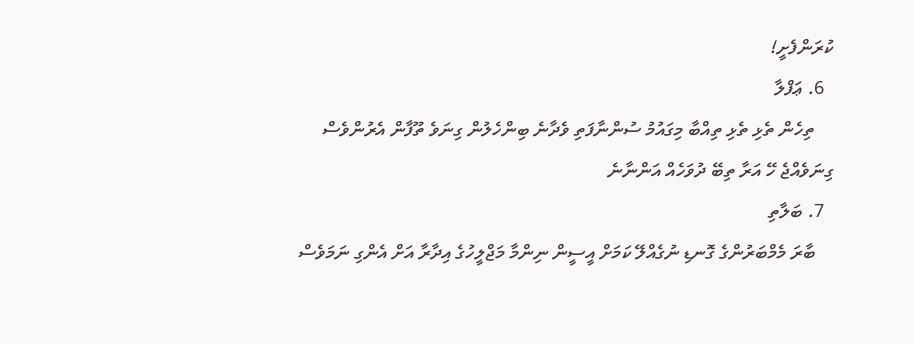ކުރަންފެށީ!
  6. ޢަފްލާ
    ތިހެން ތެޅި ތެޅި ތިއްބާ މިގައުމު ސުންނާފަތި ވެދާނެ ބިންހެލުން ގިނަވެ ތޫފާން އެރުންވެސް ގިނަވެއްޖެ ހޭ އަރާ ތިބޭ ދުވަހެއް އަންނާނެ
  7. ބަލާތި
    ބާރަ މެމްބަރުންގެ ގޮނޑި ނުގެއްލޭ ކަމަށް އީސީން ނިންމާ މަޖްލީހުގެ އިދާރާ އަށް އެންގި ނަމަވެސް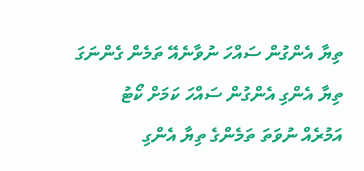ތިޔާ އެންގުން ސައްހަ ނުވާނެއޭ ތަމެން ގެންނަގަ ތިޔާ އެންގި އެންގުން ސައްހަ ކަމަށް ކޯޓު އަމުރެއް ނުވަތަ ތަމެންގެ ތިޔާ އެންގި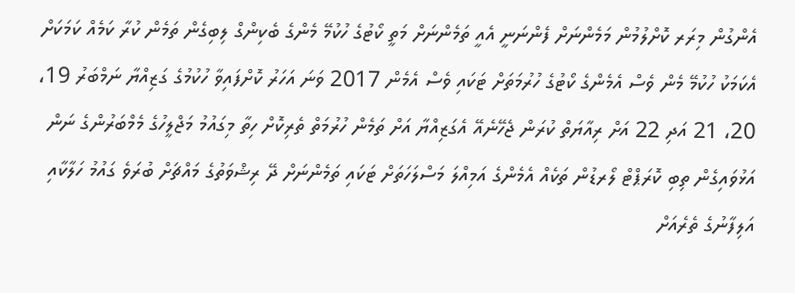އެންގުން މިރަރ ކޮށްލުމުން މަމެންނަށް ފެންނަނީ އެއީ ތަމެންނަށް މަތީ ކޯޓުގެ ހުކުމޭ މެންގެ ބެކިންގް ލިބިގެން ތަމެން ކުރާ ކަމެއް ކަމަކަށް އެކަމަކު ހުކުމޭ މެން ވެސް އެމެންގެ ކޯޓުގެ ހުރުމަތަށް ޓަކައި ވެސް އެމެން 2017 ވަނަ އަހަރު ކޮށްފައިވާ ހުކުމުގެ ގަޒިއްޔާ ނަމްބަރު 19، 20، 21 އަދި 22 އަށް ރިއާޔަތް ކުރަން ޖެހޭނެއޭ އެގަޒިއްޔާ އަށް ތަމެން ހުރުމަތް ތެރިކޮށް ހިތާ މިގައުމު މަޖްލީހުގެ މެމްބަރުންގެ ނަން އަޅުވައިގެން ތިބި ކޮރަޕްޓް ލޯރޑުން ތަކެއް އެމެންގެ އަމިއްލަ މަސްލަހަތަށް ޓަކައި ތަމެންނަށް ދޭ ރިޝްވަތުގެ މައްޗަށް ބުރަވެ ގައުމު ހަލާކާއި އަލިފާނުގެ ތެރެއަށް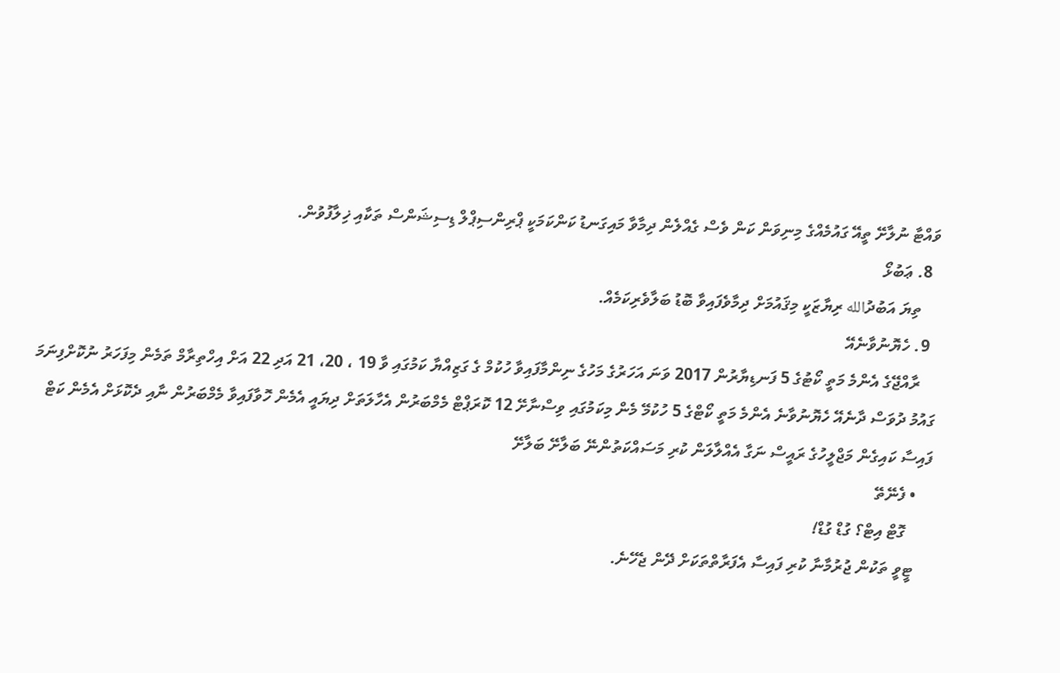ވައްޓާ ނުލާށޭ ތީއޭ ގައުމެއްގެ މިނިވަން ކަން ވެސް ގެއްލެން ދިމާވާ މައިގަނޑު ކަންކަމަކީ ޕްރިންސިޕްލް ޑިސިޝަންސް ތަކާއި ޚިލާފުވުން.
  8. ޢަބުޅޯ
    ތިޔަ އަބުދުالله ރިޔާޒަކީ މިޤައުމަށް ދިމާވެފައިވާ ބޮޑު ބަލާވެރިކަމެއް.
  9. ހެޔޮނުވާނެއޭ
    ރާއްޖޭގެ އެންމެ މަތީ ކޯޓުގެ 5 ފަނޑިޔާރުން 2017 ވަނަ އަހަރުގެ މަހުގެ ނިންމާފައިވާ ހުކުމް ގެ ގަޒިއްޔާ ކަމުގައި ވާ 19 ، 20، 21 އަދި 22 އަށް އިހްތިރާމް ތަމެން މިފަހަރު ނުކޮށްފިނަމަ ގައުމު ދުވަސް ދާނެއޭ ހެޔޮނުވާނެ އެންމެ މަތީ ކޯޓްގެ 5 ހުކުމޭ މެން މިކަމުގައި ވިސްނާށޭ 12 ކޮރަޕްޓް މެމްބަރުން އެހާލަތަށް ދިޔައީ އެމެން ހޮވާފައިވާ މެމްބަރުން ނާއި ދެކޮޅަށް އެމެން ކަޓް ފައިސާ ކައިގެން މަޖްލީހުގެ ރައީސް ނަގާ އެއްލާލަން ކުރި މަސައްކަތުންނޭ ބަލާށޭ ބަލާށޭ
    • ފެނޭތޭ
      ގޮޓް އިޓް؟ ގުޑް ގުޑް!
    ޓީވީ ތަކުން ޖުރުމާނާ ކުރި ފައިސާ އެފަރާތްތަކަށް ދޭން ޖެހޭނެ.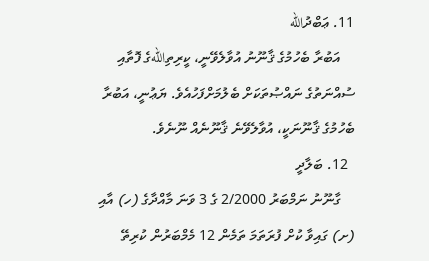11. ޢަބްދުالله
    އަބުރާ ބެހުމުގެ ޤާނޫނު އުވާލެވޭނީ، ކީރިތިاللهގެ ފޮތާއި ސުއްނަތުގެ ނައްޞުތަކަށް ބެލުމަށްފަހުއެވެ. ޔަޢުނީ، އަބުރާ ބެހުމުގެ ޤާނޫނަކީ، އުވާލެވޭނެ ޤާނޫނެއް ނޫނެވެ.
  12. ބަލާދީ
    ގާނޫނު ނަމްބަރު 2/2000 ގެ 3 ވަނަ މާއްދާގެ (ހ) އާއި (ށ) ގައިވާ ކުށް ފުރަތަމަ ތަމެން 12 މެމްބަރުން ކުރިތޭ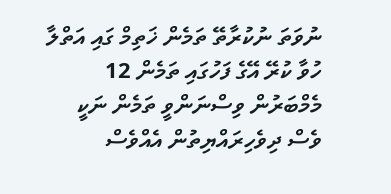ނުވަތަ ނުކުރާތޭ ތަމެން ޚަތިމް ގައި އަތްލާ ހުވާ ކުރޭ އޭގެ ފަހުގައި ތަމެން 12 މެމްބަރުން ވިސްނަންވީ ތަމެން ނަކީ ވެސް ދިވެހިރައްޔިތުން އެއްވެސް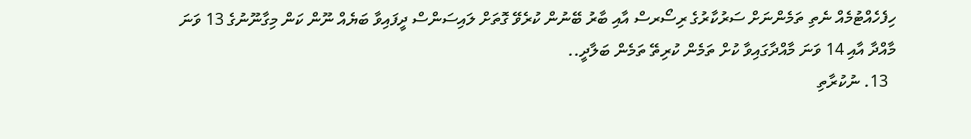ހިފެހެއްޓުމެއް ނެތި ތަމެންނަށް ސަރުކާރުގެ ރިސޯރސް އާއި ބާރު ބޭނުން ކުރެވޭ ގޮތަށް ލައިސަންސް ދީފައިވާ ބަޔެއް ނޫން ކަން މިގާނޫނުގެ 13 ވަނަ މާއްދާ އާއި 14 ވަނަ މާއްދާގައިވާ ކުށް ތަމެން ކުރިތޭ ތަމެން ބަލާދީ..
  13. ނުކުރާތި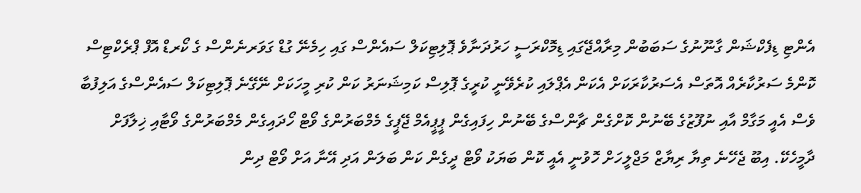އެންޓި ޑިފެކްޝަން ގާނޫނުގެ ސަބަބުން މިރާއްޖޭގައި ޑިމޮކްރަސީ ހަރުދަނާވެ ޕޮލިޓިކަލް ސައެންސް ގައި ހިމެނޭ ގުޑް ގަވަރނެންސް ގެ ކޯރޑް އޮފް ޕްރެކްޓިސް ކޮންމެ ސަރުކާރެއް އޮތަސް އެސަރުކާރަކަށް އެކަން އެޕްލައި ކުރެވޭނީ ކުރީގެ ޕޮލިސް ކަމިޝަނަރު ކަން ކުރި މީހަކަށް ނޭގޭނެ ޕޮލިޓިކަލް ސައެންސްގެ އަލިފުބާ ވެސް އެއީ މަގާމް އާއި ނުފޫޒުގެ ބޭނުން ކޮށްގެން ޗާންސްގެ ބޭނުން ހިފައިގެން ޕީޕީއެމް ޖޭޕީގެ މެމްބަރުންގެ ވޯޓް ހޯދައިގެން މެމްބަރުންގެ ވޯޓާއި ޚިލާފަށް ދާމީހެކޭ. އިބޫ ޖެހޭނެ ތިޔާ ރިޔާޒް މަޖްލީހަށް ހޮވުނީ އެއީ ކޮން ބަޔަކު ވޯޓް ދީގެން ކަން ބަލަން އަދި އޭނާ އަށް ވޯޓް ދިން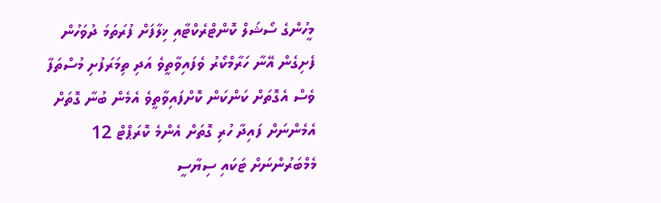މީހުންގެ ސޯޝަލް ކޮންޓްރެކްޓާއި ޚިލާފަށް ފުރަތަމަ ދުވަހުން ފެށިގެން އޭނާ ހަރާމްކޯރު ވެފައިވާތީވެ އަދި ތިމަރަފުށި މުސްތަފާ ވެސް އެގޮތަށް ކަންކަން ކޮށްފައިވާތީވެ އެމެން ބުނާ ގޮތަށް އެމެންނަށް ފައިދާ ހުރި ގޮތަށް އެންމެ ކޮރަޕްޓް 12 މެމްބަރުންނަށް ޓަކައި ސިޔާސީ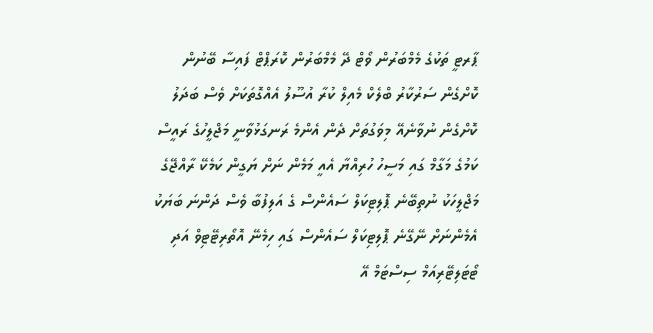ޕާރޓީ ތަކުގެ މެމްބަރުން ވޯޓް ދޭ މެމްބަރުން ކޮރަޕްޓް ފައިސާ ބޭނުން ކޮށްގެން ސަރުކާރު ބްލެކް މެއިލް ކުރާ އުސޫލު އެއްގޮތަކަށް ވެސް ބަދަލު ކޮށްގެން ނުވާނެއޭ މިވަގުތަށް ދެން އެންމެ ރަނގަޅުވާނީ މަޖްލީހުގެ ރައީސް ކަމުގެ މަގާމް ގައި މަސީހު ހުރިއްޔާ އެއީ މަމެން ނަށް ޔަގީން ކަމެކޭ ރާއްޖޭގެ މަޖްލީހަކު ނުތިބޭނެ ޕޮލިޓިކަލް ސައެންސް ގެ އަލިފުބާ ވެސް ދަންނަ ބަޔަކު އެމެންނަށް ނޭގޭނެ ޕޮލިޓިކަލް ސައެންސް ގައި ހިމެނޭ އޮތޯރިޓޭޓިވް އަދި ޓޯޓަލިޓޭރިއަމް ސިސްޓަމް އޭ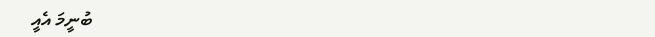ބުނީމަ އެއީ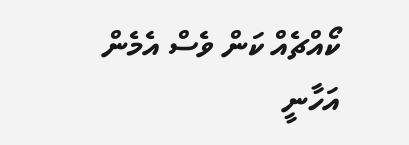ކޯއްޗެއް ކަން ވެސް އެމެން އަހާނީ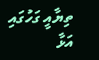ތިޔާއީ ގަހުގައި އަޅާ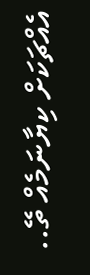އެއްޗަކަށް ކިޔާނަމެއް ތޭ..